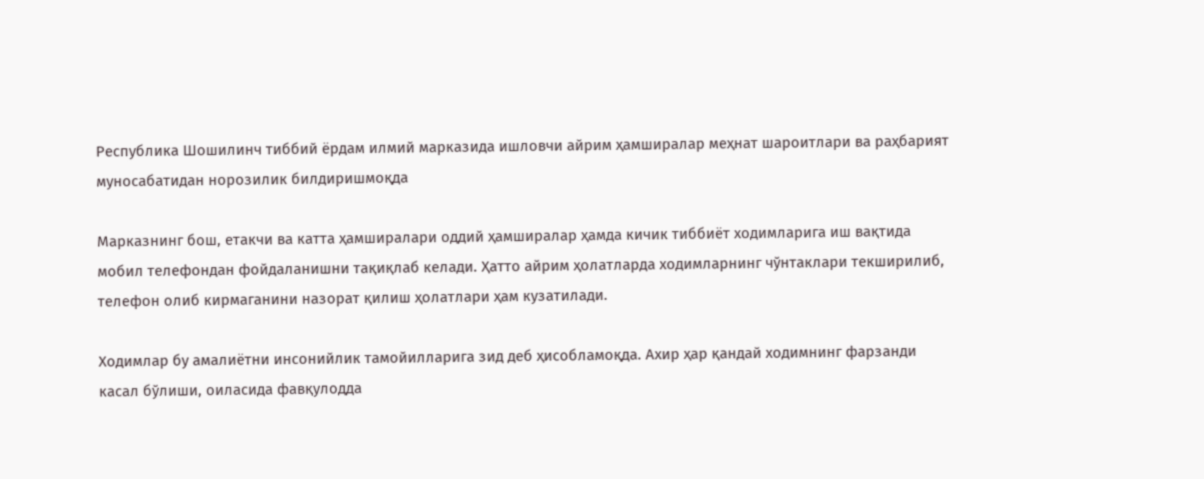Республика Шошилинч тиббий ёрдам илмий марказида ишловчи айрим ҳамширалар меҳнат шароитлари ва раҳбарият муносабатидан норозилик билдиришмоқда

Марказнинг бош, етакчи ва катта ҳамширалари оддий ҳамширалар ҳамда кичик тиббиёт ходимларига иш вақтида мобил телефондан фойдаланишни тақиқлаб келади. Ҳатто айрим ҳолатларда ходимларнинг чўнтаклари текширилиб, телефон олиб кирмаганини назорат қилиш ҳолатлари ҳам кузатилади.

Ходимлар бу амалиётни инсонийлик тамойилларига зид деб ҳисобламоқда. Ахир ҳар қандай ходимнинг фарзанди касал бўлиши, оиласида фавқулодда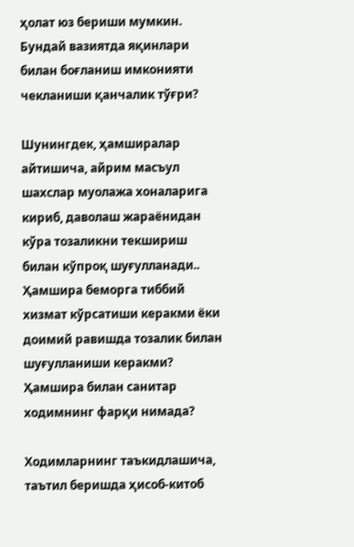ҳолат юз бериши мумкин. Бундай вазиятда яқинлари билан боғланиш имконияти чекланиши қанчалик тўғри?

Шунингдек, ҳамширалар айтишича, айрим масъул шахслар муолажа хоналарига кириб, даволаш жараёнидан кўра тозаликни текшириш билан кўпроқ шуғулланади.. Ҳамшира беморга тиббий хизмат кўрсатиши керакми ёки доимий равишда тозалик билан шуғулланиши керакми? Ҳамшира билан санитар ходимнинг фарқи нимада?

Ходимларнинг таъкидлашича, таътил беришда ҳисоб-китоб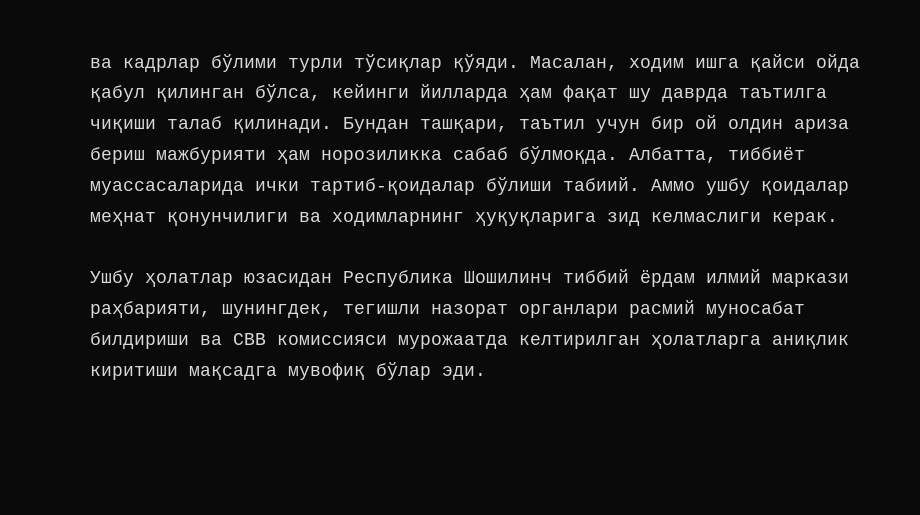ва кадрлар бўлими турли тўсиқлар қўяди. Масалан, ходим ишга қайси ойда қабул қилинган бўлса, кейинги йилларда ҳам фақат шу даврда таътилга чиқиши талаб қилинади. Бундан ташқари, таътил учун бир ой олдин ариза бериш мажбурияти ҳам норозиликка сабаб бўлмоқда. Албатта, тиббиёт муассасаларида ички тартиб-қоидалар бўлиши табиий. Аммо ушбу қоидалар меҳнат қонунчилиги ва ходимларнинг ҳуқуқларига зид келмаслиги керак.

Ушбу ҳолатлар юзасидан Республика Шошилинч тиббий ёрдам илмий маркази раҳбарияти, шунингдек, тегишли назорат органлари расмий муносабат билдириши ва СВВ комиссияси мурожаатда келтирилган ҳолатларга аниқлик киритиши мақсадга мувофиқ бўлар эди.